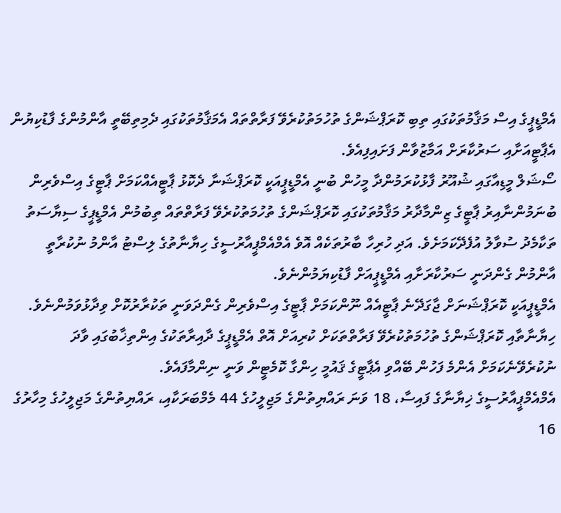އެމްޑީޕީގެ އިސް މަޤާމުތަކުގައި ތިބި ކޮރަޕްޝަންގެ ތުހުމަތުކުރެވޭ ފަރާތްތައް އެމަޤާމުތަކުގައި ދެމިތިބޭތީ އާންމުންގެ ފާޑުކިޔުން އެޕާޓީއަށާއި ސަރުކާރަށް އަމާޒުވާން ފަށައިފިއެވެ.
ސޯޝަލް މީޑިއާގައި ޝުއޫރު ފާޅުކުރަމުންދާ މީހުން ބުނީ އެމްޑީޕީއަކީ ކޮރަޕްޝަނާ ދެކޮޅު ޕާޓީއެއްކަމަށް ޕާޓީގެ އިސްވެރިން ބުނަމުންނާއިރު ޕާޓީގެ ޒިންމާދާރު މަޤާމުތަކުގައި ކޮރަޕްޝަންގެ ތުހުމަތުކުރެވޭ ފަރާތްތައް ތިބުމުން އެމްޑީޕީގެ ސިޔާސަތު ތަކާމެދު ސުވާލު އުފެދޭކަމަށެވެ. އަދި ހުރިހާ ބާރުތަކެއް އޮވެ އެމްއެމްޕީއާރުސީގެ ހިޔާނާތުގެ ލިސްޓު އާންމު ނުކުރާތީ އާންމުން ގެންދަނީ ސަރުކާރަށާއި އެމްޑީޕީއަށް ފާޑުކިޔަމުންނެވެ.
އެމްޑީޕީއަކީ ކޮރަޕްޝަނަށް ޖާގަދޭނެ ޕާޓީއެއް ނޫންކަމަށް ޕާޓީގެ އިސްވެރިން ގެންދަވަނީ ތަކުރާރުކޮށް ވިދާޅުވަމުންނެވެ. ހިޔާނާތާއި ކޮރަޕްޝަންގެ ތުހުމަތުކުރެވޭ ފަރާތްތަކަށް ކުރިއަށް އޮތް އެމްޑީޕީގެ ދާއިރާތަކުގެ އިންތިޚާބުގައި ވާދަ ނުކުރެވޭނެކަމަށް އެންމެ ފަހުން ބޭއްވި އެޕާޓީގެ ޤައުމީ ހިންގާ ކޮމެޓީން ވަނީ ނިންމާފައެވެ.
އެމްއެމްޕީއާރުސީގެ ޚިޔާނާގެ ފައިސާ، 18 ވަނަ ރައްޔިތުންގެ މަޖިލީހުގެ 44 މެމްބަރަކާއި، ރައްޔިތުންގެ މަޖިލީހުގެ މިހާރުގެ 16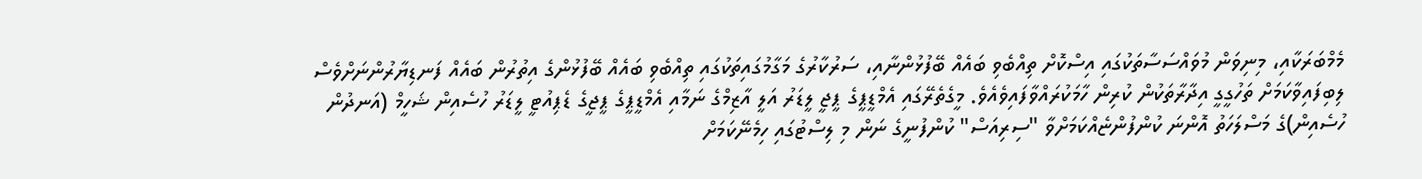މެމްބަރަކާއި، މިނިވަން މުވައްސަސާތަކުގައި އިސްކޮށް ތިއްބެވި ބައެއް ބޭފުޅުންނާއި، ސަރުކާރުގެ މަގާމުގައިތަކުގައި ތިއްބެވި ބައެއް ބޭފުޅުންގެ އިތުރުން ބައެއް ފަނޑިޔާރުންނަށްވެސް ލިބިފައިވާކަމަށް ތަހުގީގީ އިދާރާތަކުން ކުރިން ހާމަކުރައްވާފައިވެއެވެ. މީގެތެރޭގައި އެމްޑީޕީގެ ޕީޖީ ލީޑަރު އަލީ އާޒިމްގެ ނަމާއި އެމްޑީޕީގެ ޕީޖީގެ ޑެޕިއުޓީ ލީޑަރު ހުސެއިން ޝަހީމް (އަނދުން ހުސެއިން)ގެ މަސްލަހަތު އޮންނަ ކުންފުންޏެއްކަމަށްވާ "ސިރިއަސް" ކުންފުނީގެ ނަން މި ލިސްޓުގައި ހިމެނޭކަމަށް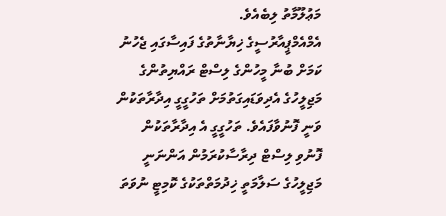މަޢުލޫމާތު ލިބެއެވެ.
އެމްއެމްޕީއާރުސީގެ ޚިޔާނާތުގެ ފައިސާގައި ޖެހުނު ކަމަށް ބުނާ މީހުންގެ ލިސްޓް ރައްޔިތުންގެ މަޖިލީހުގެ އެދިވަޑައިގަތުމަށް ތަހުގީގީ އިދާރާތަކުން ވަނީ ފޮނުވާފައެވެ. ތަހުގީގީ އެ އިދާރާތަކުން ފޮނުވި ލިސްޓް ދިރާސާކުރަމުން އަންނަނީ މަޖިލީހުގެ ސަލާމަތީ ޚިދުމަތްތަކުގެ ކޮމިޓީ ނުވަތަ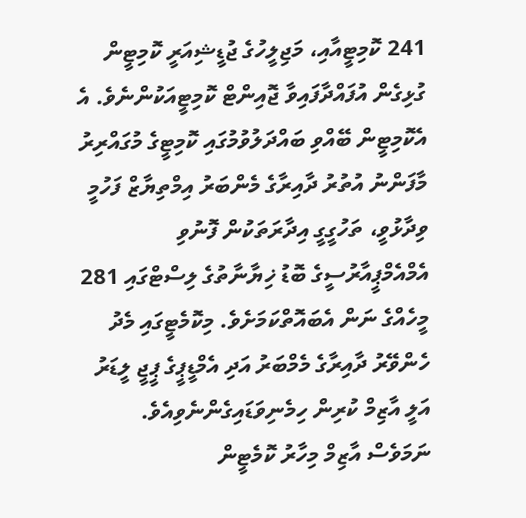241 ކޮމިޓީއާއި، މަޖިލީހުގެ ޖުޑީޝިއަރީ ކޮމިޓީން ގުޅިގެން އުފައްދާފައިވާ ޖޮއިންޓް ކޮމިޓީއަކުންނެވެ. އެ އެކޮމިޓީން ބޭއްވި ބައްދަލުވުމުގައި ކޮމިޓީގެ މުގައްރިރު މާފަންނު އުތުރު ދާއިރާގެ މެންބަރު އިމްތިޔާޒް ފަހުމީ ވިދާޅުވީ، ތަހުގީގީ އިދާރަތަކުން ފޮނުވި އެމްއެމްޕީއާރުސީގެ ބޮޑު ޚިޔާނާތުގެ ލިސްޓްގައި 281 މީހެއްގެ ނަން އެބައޮތްކަމަށެވެ. މިކޮމެޓީގައި މެދު ހެންވޭރު ދާއިރާގެ މެމްބަރު އަދި އެމްޑީޕީގެ ޕީޖީ ލީޑަރު އަލީ އާޒިމް ކުރިން ހިމެނިވަޑައިގެންނެވިއެވެ. ނަމަވެސް އާޒިމް މިހާރު ކޮމެޓީން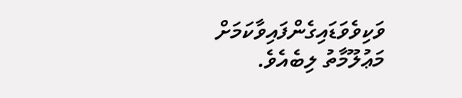ވަކިވެވަޑައިގެންފައިވާކަމަށް މަޢުލޫމާތު ލިބެއެވެ.